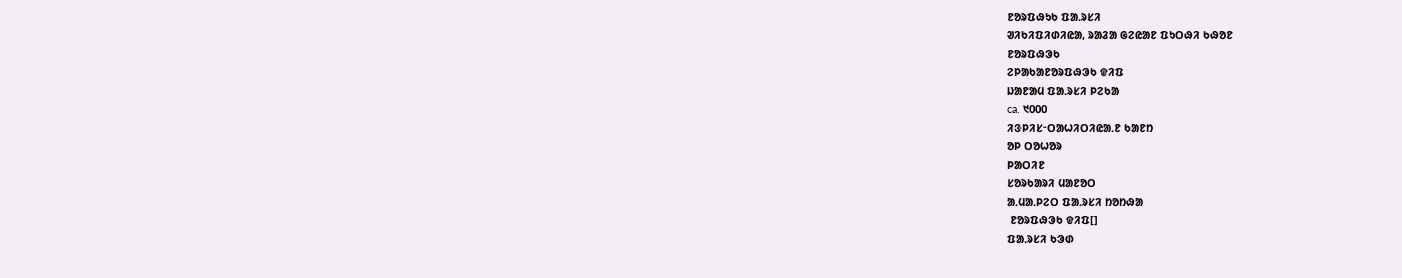ᱱᱚᱨᱯᱷᱩᱠ ᱯᱟᱹᱨᱥᱤ
ᱣᱤᱠᱤᱯᱤᱰᱤᱭᱟ, ᱨᱟᱲᱟ ᱜᱮᱭᱟᱱ ᱯᱩᱛᱷᱤ ᱠᱷᱚᱱ
ᱱᱚᱨᱯᱷᱳᱠ
ᱮᱞᱟᱠᱟᱱᱚᱨᱯᱷᱳᱠ ᱫᱤᱯ
ᱡᱟᱱᱟᱢ ᱯᱟᱹᱨᱥᱤ ᱞᱮᱠᱟ
ca. ᱑᱐᱐᱐
ᱤᱝᱞᱤᱥᱼᱛᱟᱦᱤᱛᱤᱭᱟᱹᱱ ᱠᱟᱱᱴ
ᱚᱞ ᱛᱚᱦᱚᱨ
ᱞᱟᱛᱤᱱ
ᱥᱚᱨᱠᱟᱨᱤ ᱢᱟᱱᱚᱛ
ᱟᱹᱢᱟᱹᱞᱮᱛ ᱯᱟᱹᱨᱥᱤ ᱴᱚᱴᱷᱟ
 ᱱᱚᱨᱯᱷᱳᱠ ᱫᱤᱯ[]
ᱯᱟᱹᱨᱥᱤ ᱠᱳᱰ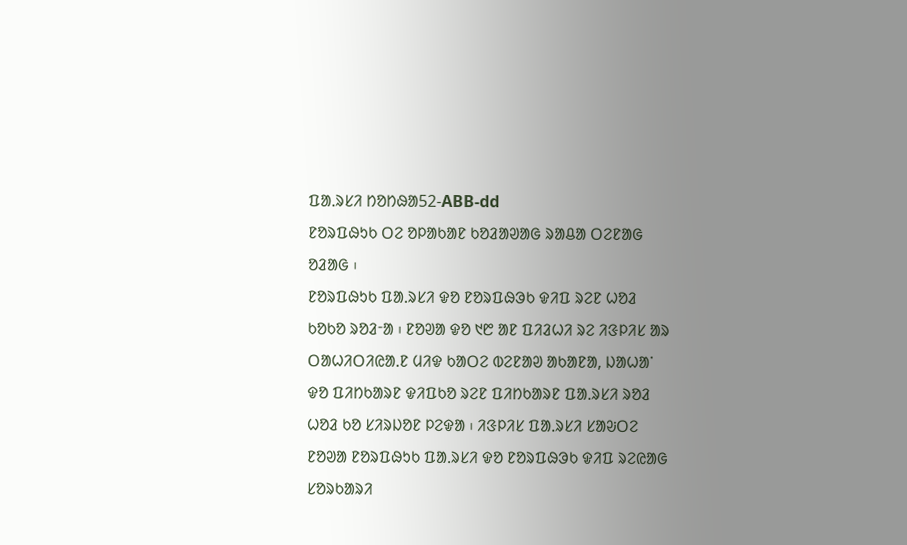ᱯᱟᱹᱨᱥᱤ ᱴᱚᱴᱷᱟ52-ABB-dd
ᱱᱚᱨᱯᱷᱩᱠ ᱛᱮ ᱚᱞᱟᱠᱟᱱ ᱠᱚᱲᱟᱣᱟᱜ ᱨᱟᱪᱟ ᱛᱮᱱᱟᱜ ᱚᱲᱟᱜ ᱾
ᱱᱚᱨᱯᱷᱩᱠ ᱯᱟᱹᱨᱥᱤ ᱫᱚ ᱱᱚᱨᱯᱷᱳᱠ ᱫᱤᱯ ᱨᱮᱱ ᱦᱚᱲ ᱠᱚᱠᱚ ᱨᱚᱲᱼᱟ ᱾ ᱱᱚᱣᱟ ᱫᱚ ᱑᱘ ᱟᱱ ᱯᱤᱲᱦᱤ ᱨᱮ ᱤᱝᱞᱤᱥ ᱟᱨ ᱛᱟᱦᱤᱛᱤᱭᱟᱹᱱ ᱢᱤᱫ ᱠᱟᱛᱮ ᱵᱮᱱᱟᱣ ᱟᱠᱟᱱᱟ, ᱡᱟᱦᱟᱸ ᱫᱚ ᱯᱤᱴᱠᱟᱨᱱ ᱫᱤᱯᱠᱚ ᱨᱮᱱ ᱯᱤᱴᱠᱟᱨᱱ ᱯᱟᱹᱨᱥᱤ ᱨᱚᱲ ᱦᱚᱲ ᱠᱚ ᱥᱤᱨᱡᱚᱱ ᱞᱮᱫᱟ ᱾ ᱤᱝᱞᱤᱥ ᱯᱟᱹᱨᱥᱤ ᱥᱟᱶᱛᱮ ᱱᱚᱣᱟ ᱱᱚᱨᱯᱷᱩᱠ ᱯᱟᱹᱨᱥᱤ ᱫᱚ ᱱᱚᱨᱯᱷᱳᱠ ᱫᱤᱯ ᱨᱮᱭᱟᱜ ᱥᱚᱨᱠᱟᱨᱤ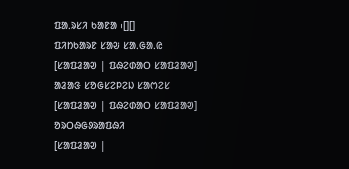ᱯᱟᱹᱨᱥᱤ ᱠᱟᱱᱟ ᱾[][]
ᱯᱤᱴᱠᱟᱨᱱ ᱥᱟᱶ ᱥᱟᱹᱜᱟᱹᱭ
[ᱥᱟᱯᱲᱟᱣ | ᱯᱷᱮᱰᱟᱛ ᱥᱟᱯᱲᱟᱣ]
ᱟᱲᱟᱝ ᱥᱚᱜᱥᱮᱞᱮᱡ ᱥᱟᱬᱮᱥ
[ᱥᱟᱯᱲᱟᱣ | ᱯᱷᱮᱰᱟᱛ ᱥᱟᱯᱲᱟᱣ]
ᱚᱨᱛᱷᱜᱽᱨᱟᱯᱷᱤ
[ᱥᱟᱯᱲᱟᱣ |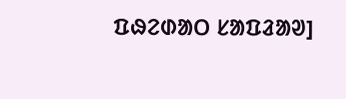ᱯᱷᱮᱰᱟᱛ ᱥᱟᱯᱲᱟᱣ]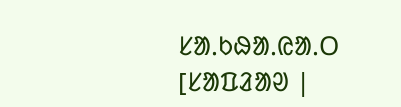ᱥᱟᱹᱠᱷᱟᱹᱭᱟᱹᱛ
[ᱥᱟᱯᱲᱟᱣ |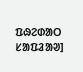ᱯᱷᱮᱰᱟᱛ ᱥᱟᱯᱲᱟᱣ]